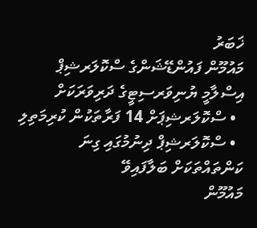ޚަބަރު
މައުމޫން ފައުންޑޭޝަންގެ ސްކޮލަރޝިޕް އިސްލާމީ ޔުނިވަރސިޓީގެ ދަރިވަރަކަށް
  • ސްކޮލަރޝިޕަށް 14 ފަރާތަކުން ކުރިމަތިލި
  • ސްކޮލަރޝިޕް ދިނުމުގައި ގިނަ ކަންތައްތަކަށް ބަލާފައިވޭ
މައުމޫން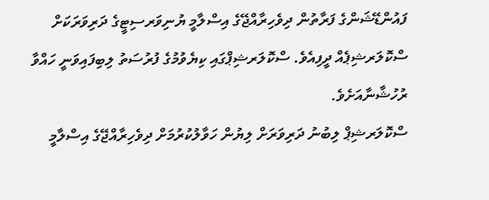ފައުންޑޭޝަންގެ ފަރާތުން ދިވެހިރާއްޖޭގެ އިސްލާމީ ޔުނިވަރސިޓީގެ ދަރިވަރަކަށް ސްކޮލަރޝިޕެއް ދީފިއެވެ. ސްކޮލަރޝިޕްގައި ކިޔެވުމުގެ ފުރުސަތު ލިބިފައިވަނީ ހައްވާ ރުހުޝާނާއަށެވެ.
ސްކޮލަރޝިޕް ލިބުނު ދަރިވަރަށް ލިޔުން ހަވާލުކުރުމަށް ދިވެހިރާއްޖޭގެ އިސްލާމީ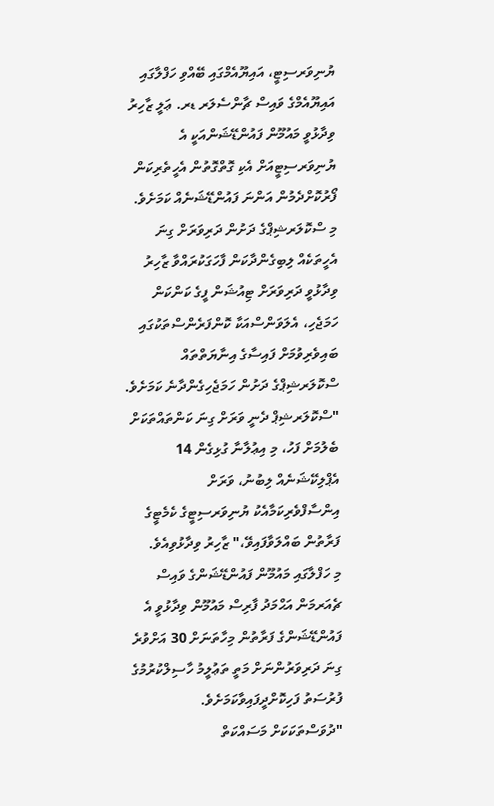ޔުނިވަރސިޓީ، އައިޔޫއެމްގައި ބޭއްވި ހަފްލާގައި އައިޔޫއެމްގެ ވައިސް ޗާންސެލަރ ޑރ. ޢަލީ ޒާހިރު ވިދާޅުވީ މައުމޫން ފައުންޑޭޝަންއަކީ އެ ޔުނިވަރސިޓީއަށް އެކި ގޮތްގޮތުން އެހީތެރިކަން ފޯރުކޮށްދެމުން އަންނަ ފައުންޑޭޝަނެއް ކަމަށެވެ.
މި ސްކޮލަރޝިޕްގެ ދަށުން ދަރިވަރަށް ގިނަ އެހީތަކެއް ލިބިގެންދާކަން ފާހަގަކުރައްވާ ޒާހިރު ވިދާޅުވީ ދަރިވަރަށް ޓިއުޝަން ފީގެ ކަންކަން ހަމަޖެހި، އެލަވަންސްއަކާ ކޮންފަރެންސްތަކުގައި ބައިވެރިވުމަށް ފައިސާގެ އިނާޔަތްތައް ސްކޮލަރޝިޕްގެ ދަށުން ހަމަޖެހިގެންދާނެ ކަމަށެވެ.
"ސްކޮލަރޝިޕް ދެނީ ވަރަށް ގިނަ ކަންތައްތަކަށް ބެލުމަށް ފަހު، މި އިޢުލާނާ ގުޅިގެން 14 އެޕްލިކޭޝަނެއް ލިބުނު، ވަރަށް އިންސާފްވެރިކަމާއެކު ޔުނިވަރސިޓީގެ ކެމެޓީގެ ފަރާތުން ބައްލަވާފައިވޭ،" ޒާހިރު ވިދާޅުވިއެވެ.
މި ހަފްލާގައި މައުމޫން ފައުންޑޭޝަންގެ ވައިސް ޗެއަރމަން އަޙްމަދު ފާރިސް މައުމޫން ވިދާޅުވީ އެ ފައުންޑޭޝަންގެ ފަރާތުން މިހާތަނަށް 30 އަށްވުރެ ގިނަ ދަރިވަރުންނަށް މަތީ ތަޢުލީމު ހާސިލްކުރުމުގެ ފުރުސަތު ފަހިކޮށްދީފައިވާކަމަށެވެ.
"ދުވަސްތަކަކަށް މަސައްކަތް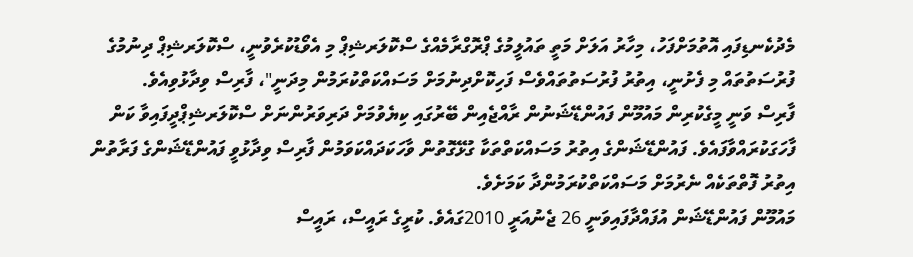މެދުކެނޑިފައި އޮތުމަށްފަހު، މިހާރު އަލަށް މަތީ ތައުލީމުގެ ޕްރޮގްރާމެއްގެ ސްކޮލަރޝިޕް މި އެވޯޑުކުރެވުނީ، ސްކޮލަރޝިޕް ދިނުމުގެ ފުރުސަތުތައް މި ފެށުނީ، އިތުރު ފުރުސަތުތައްވެސް ފަހިކޮށްދިނުމަށް މަސައްކަތްކުރަމުން މިދަނީ"، ފާރިސް ވިދާޅުވިއެވެ.
ފާރިސް ވަނީ މީގެކުރިން މައުމޫން ފައުންޑޭޝަނުން ރާއްޖެއިން ބޭރުގައި ކިޔެވުމަށް ދަރިވަރުންނަށް ސްކޮލަރޝިޕްދީފައިވާ ކަން ފާހަގަކުރައްވާފައެވެ. ފައުންޑޭޝަންގެ އިތުރު މަސައްކަތްތަކާ ގުޅޭގޮތުން ވާހަކަދައްކަވަމުން ފާރިސް ވިދާޅުވީ ފައުންޑޭޝަންގެ ފަރާތުން އިތުރު ފޮތްތަކެއް ނެރުމަށް މަސައްކަތްކުރަމުންދާ ކަމަށެވެ.
މައުމޫން ފައުންޑޭޝަން އުފައްދާފައިވަނީ 26 ޖެނުއަރީ 2010ގައެވެ. ކުރީގެ ރައީސް، ރައީސް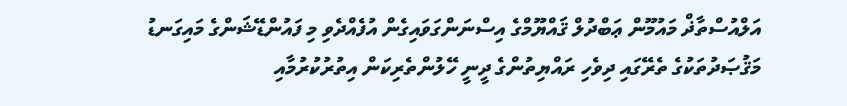އަލްއުސްތާޛް މައުމޫން ޢަބްދުލް ޤައްޔޫމްގެ އިސްނަންގަވައިގެން އުފެއްދެވި މި ފައުންޑޭޝަންގެ މައިގަނޑު މަޤުޞަދުތަކުގެ ތެރޭގައި ދިވެހި ރައްޔިތުންގެ ދީނީ ހޭލުންތެރިކަން އިތުރުކުރުމާއި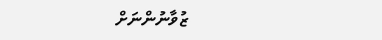ޒުވާނުންނަށް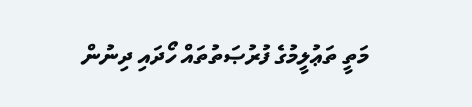މަތީ ތަޢުލީމުގެ ފުރުޞަތުތައް ހޯދައި ދިނުން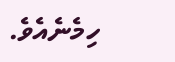ހިމެނެއެވެ.